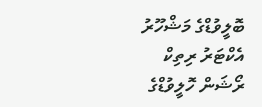ބޮލީވުޑްގެ މަޝްހޫރު އެކްޓަރު ރިތިކް ރޯޝަން ހޮލީވުޑްގެ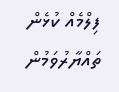ފިލްމެއް ކުޅެން ތައްޔާރުވަމުން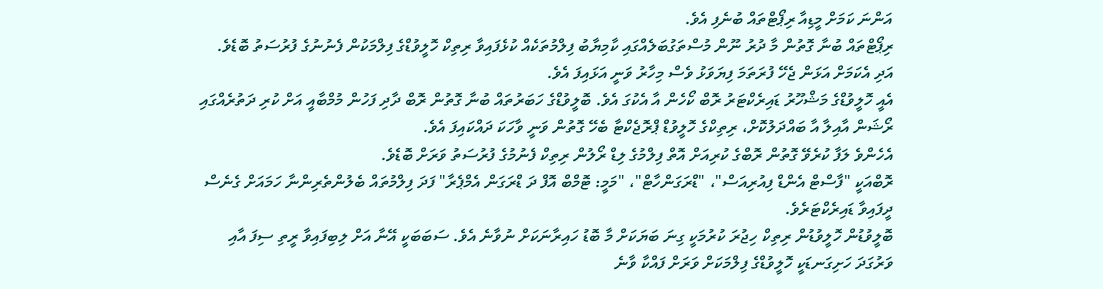އަންނަ ކަމަށް މީޑިއާ ރިޕޯޓްތައް ބުނެފި އެވެ.
ރިޕޯޓްތައް ބުނާ ގޮތުން މާ ދުރު ނޫން މުސްތަގުބަލެއްގައި ކާމިޔާބު ފިލްމުތަކެއް ކުޅެފައިވާ ރިތިކް ހޮލީވުޑްގެ ފިލްމަކުން ފެނުނުގެ ފުރުސަތު ބޮޑެވެ. އަދި އެކަމަށް އަޅަން ޖެހޭ ފުރަތަމަ ފިޔަވަޅު ވެސް މިހާރު ވަނީ އަޅައިފަ އެވެ.
އެއީ ހޮލީވުޑްގެ މަޝްހޫރު ޑައިރެކްޓަރު ރޮބް ކޯހެން އާ އެކުގަ އެވެ. ބޮލީވުޑްގެ ހަބަރުތައް ބުނާ ގޮތުން ރޮބް ދާދި ފަހުން މުމްބާއީ އަށް ކުރި ދަތުރެއްގައި ރޯޝަން އާއިލާ އާ ބައްދަލުކޮށް، ރިތިކްގެ ހޮލީވުޑް ޕްރޮޖެކްޓާ ބެހޭ ގޮތުން ވަނީ ވާހަކަ ދައްކައިފަ އެވެ.
އެހެންވެ ލަފާ ކުރެވޭ ގޮތުން ރޮބްގެ ކުރިއަށް އޮތް ފިލްމުގެ ލިޑް ރޯލުން ރިތިކް ފެނުމުގެ ފުރުސަތު ވަރަށް ބޮޑެވެ.
ރޮބްއަކީ "ފާސްޓް އެންޑް ފިއުރިއަސް"، "ޑްރަގަންހާޓް"، "މަމީ: ޓޮމްބް އޮފް ދަ ޑްރަގަން އެމްޕެރާ" ފަދަ ފިލްމުތައް ބެލުންތެރިންނާ ހަމައަށް ގެނެސް ދީފައިވާ ޑައިރެކްޓަރެވެ.
ބޮލީވުޑުން ހޮލީވުޑުން ރިތިކް ހިޖުރަ ކުރުމަކީ ގިނަ ބަޔަކަށް މާ ބޮޑު ހައިރާނަކަށް ނުވާނެ އެވެ. ސަބަބަކީ އޭނާ އަށް ލިބިފައިވާ ރީތި ސިފަ އާއި ވަރުގަދަ ހަށިގަނޑަކީ ހޮލީވުޑްގެ ފިލްމަކަށް ވަރަށް ފައްކާ ވާނެ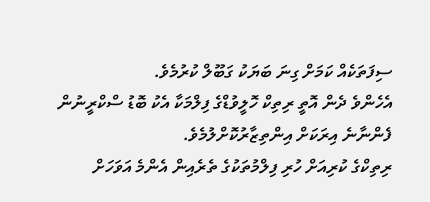ސިފަތަކެއް ކަމަށް ގިނަ ބަޔަކު ގަބޫލް ކުރުމެވެ.
އެހެންވެ ދެން އޮތީ ރިތިކް ހޮލީވުޑްގެ ފިލްމަކާ އެކު ބޮޑު ސްކްރީނުން ފެންނާނެ އިރަކަށް އިންތިޒާރުކޮށްލުމެވެ.
ރިތިކްގެ ކުރިއަށް ހުރި ފިލްމުތަކުގެ ތެރެއިން އެންމެ އަވަހަށް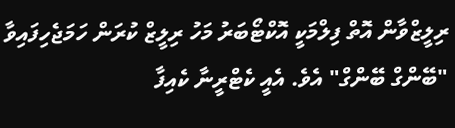ރިލީޒްވާން އޮތް ފިލްމަކީ އޮކްޓޯބަރު މަހު ރިލީޒް ކުރަން ހަމަޖެހިފައިވާ "ބޭންގް ބޭންގް" އެވެ. އެއީ ކެޓްރީނާ ކެއިފާ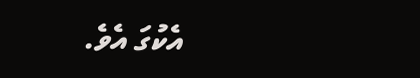އެކުގަ އެވެ.